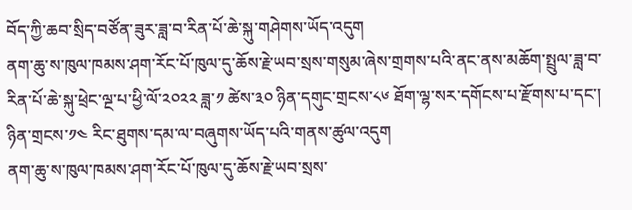བོད་ཀྱི་ཆབ་སྲིད་བཙོན་ཟུར་ཟླ་བ་རིན་པོ་ཆེ་སྐུ་གཤེགས་ཡོད་འདུག
ནག་ཆུ་ས་ཁུལ་ཁམས་ཤག་རོང་པོ་ཁུལ་དུ་ཆོས་རྗེ་ཡབ་སྲས་གསུམ་ཞེས་གྲགས་པའི་ནང་ནས་མཆོག་སྤྲུལ་ཟླ་བ་རིན་པོ་ཆེ་སྐུ་ཕྲེང་ལྔ་པ་ཕྱི་ལོ་༢༠༢༢ ཟླ་༡ ཚེས་༣༠ ཉིན་དགུང་གྲངས་༨༦ ཐོག་ལྷ་སར་དགོངས་པ་རྫོགས་པ་དང་། ཉིན་གྲངས་༡༤ རིང་ཐུགས་དམ་ལ་བཞུགས་ཡོད་པའི་གནས་ཚུལ་འདུག
ནག་ཆུ་ས་ཁུལ་ཁམས་ཤག་རོང་པོ་ཁུལ་དུ་ཆོས་རྗེ་ཡབ་སྲས་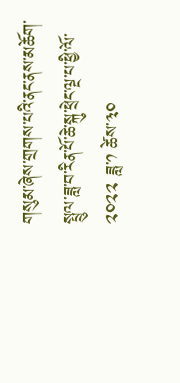གསུམ་ཞེས་གྲགས་པའི་ནང་ནས་མཆོག་སྤྲུལ་ཟླ་བ་རིན་པོ་ཆེ་སྐུ་ཕྲེང་ལྔ་པ་ཕྱི་ལོ་༢༠༢༢ ཟླ་༡ ཚེས་༣༠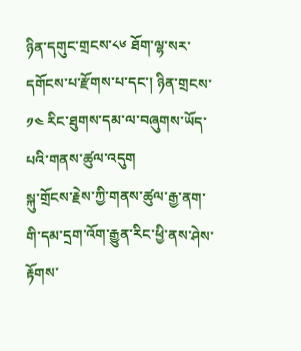ཉིན་དགུང་གྲངས་༨༦ ཐོག་ལྷ་སར་དགོངས་པ་རྫོགས་པ་དང་། ཉིན་གྲངས་༡༤ རིང་ཐུགས་དམ་ལ་བཞུགས་ཡོད་པའི་གནས་ཚུལ་འདུག
སྐུ་གྲོངས་རྗེས་ཀྱི་གནས་ཚུལ་རྒྱ་ནག་གི་དམ་དྲག་འོག་རྒྱུན་རིང་ཕྱི་ནས་ཤེས་རྟོགས་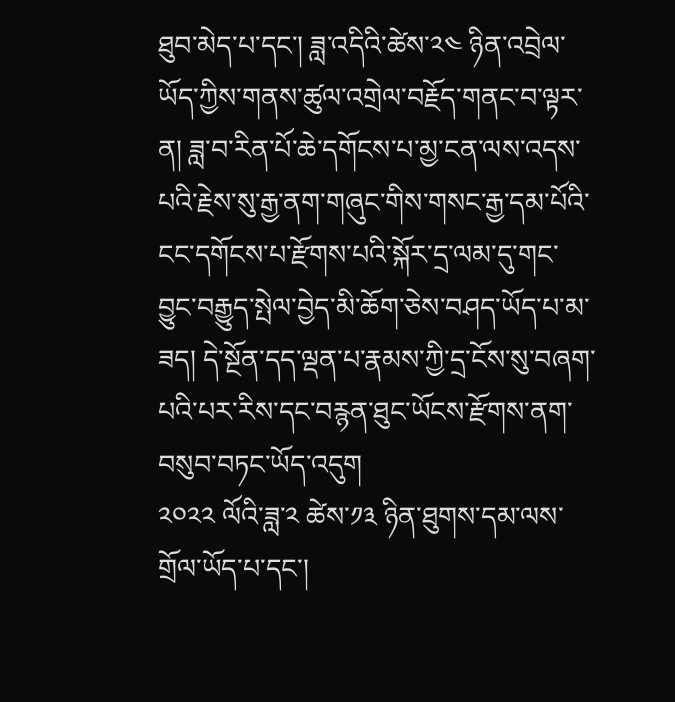ཐུབ་མེད་པ་དང་། ཟླ་འདིའི་ཚེས་༢༤ ཉིན་འབྲེལ་ཡོད་ཀྱིས་གནས་ཚུལ་འགྲེལ་བརྗོད་གནང་བ་ལྟར་ན། ཟླ་བ་རིན་པོ་ཆེ་དགོངས་པ་མྱ་ངན་ལས་འདས་པའི་རྗེས་སུ་རྒྱ་ནག་གཞུང་གིས་གསང་རྒྱ་དམ་པོའི་ངང་དགོངས་པ་རྫོགས་པའི་སྐོར་དྲ་ལམ་དུ་གང་བྱུང་བརྒྱུད་སྤེལ་བྱེད་མི་ཆོག་ཅེས་བཤད་ཡོད་པ་མ་ཟད། དེ་སྔོན་དད་ལྡན་པ་རྣམས་ཀྱི་དྲ་ངོས་སུ་བཞག་པའི་པར་རིས་དང་བརྙན་ཐུང་ཡོངས་རྫོགས་ནག་བསུབ་བཏང་ཡོད་འདུག
༢༠༢༢ ལོའི་ཟླ་༢ ཚེས་༡༣ ཉིན་ཐུགས་དམ་ལས་གྲོལ་ཡོད་པ་དང་།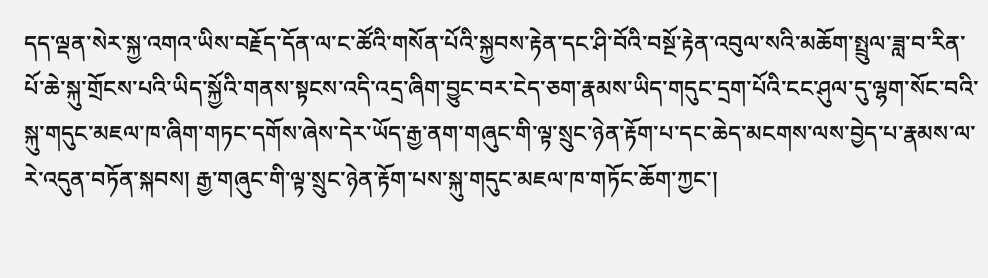དད་ལྡན་སེར་སྐྱ་འགའ་ཡིས་བརྗོད་དོན་ལ་ང་ཚོའི་གསོན་པོའི་སྐྱབས་རྟེན་དང་ཤི་བོའི་བསྔོ་རྟེན་འབུལ་སའི་མཆོག་སྤྲུལ་ཟླ་བ་རིན་པོ་ཆེ་སྐུ་གྲོངས་པའི་ཡིད་སྐྱོའི་གནས་སྟངས་འདི་འདྲ་ཞིག་བྱུང་བར་ངེད་ཅག་རྣམས་ཡིད་གདུང་དྲག་པོའི་ངང་ཤུལ་དུ་ལྷག་སོང་བའི་སྐུ་གདུང་མཇལ་ཁ་ཞིག་གཏང་དགོས་ཞེས་དེར་ཡོད་རྒྱ་ནག་གཞུང་གི་ལྟ་སྲུང་ཉེན་རྟོག་པ་དང་ཆེད་མངགས་ལས་བྱེད་པ་རྣམས་ལ་རེ་འདུན་བཏོན་སྐབས། རྒྱ་གཞུང་གི་ལྟ་སྲུང་ཉེན་རྟོག་པས་སྐུ་གདུང་མཇལ་ཁ་གཏོང་ཆོག་ཀྱང་།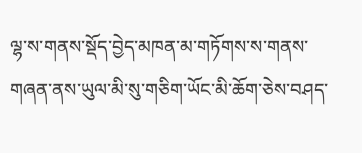ལྷ་ས་གནས་སྡོད་བྱེད་མཁན་མ་གཏོགས་ས་གནས་གཞན་ནས་ཡུལ་མི་སུ་གཅིག་ཡོང་མི་ཆོག་ཅེས་བཤད་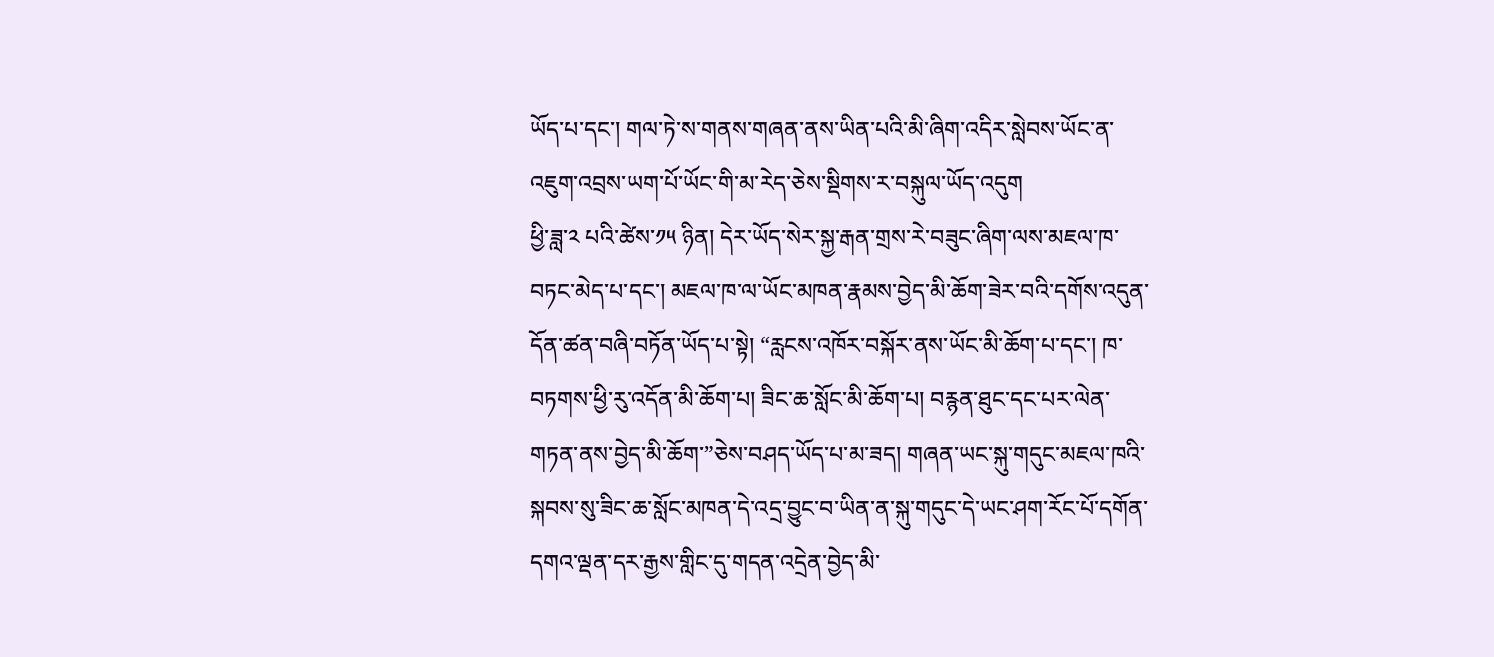ཡོད་པ་དང་། གལ་ཏེ་ས་གནས་གཞན་ནས་ཡིན་པའི་མི་ཞིག་འདིར་སླེབས་ཡོང་ན་འཇུག་འབྲས་ཡག་པོ་ཡོང་གི་མ་རེད་ཅེས་སྡིགས་ར་བསྐུལ་ཡོད་འདུག
ཕྱི་ཟླ་༢ པའི་ཚེས་༡༥ ཉིན། དེར་ཡོད་སེར་སྐྱ་རྒན་གྲས་རེ་བཟུང་ཞིག་ལས་མཇལ་ཁ་བཏང་མེད་པ་དང་། མཇལ་ཁ་ལ་ཡོང་མཁན་རྣམས་བྱེད་མི་ཆོག་ཟེར་བའི་དགོས་འདུན་དོན་ཚན་བཞི་བཏོན་ཡོད་པ་སྟེ། “རླངས་འཁོར་བསྐོར་ནས་ཡོང་མི་ཆོག་པ་དང་། ཁ་བཏགས་ཕྱི་རུ་འདོན་མི་ཆོག་པ། ཟིང་ཆ་སློང་མི་ཆོག་པ། བརྙན་ཐུང་དང་པར་ལེན་གཏན་ནས་བྱེད་མི་ཆོག་”ཅེས་བཤད་ཡོད་པ་མ་ཟད། གཞན་ཡང་སྐུ་གདུང་མཇལ་ཁའི་སྐབས་སུ་ཟིང་ཆ་སློང་མཁན་དེ་འདྲ་བྱུང་བ་ཡིན་ན་སྐུ་གདུང་དེ་ཡང་ཤག་རོང་པོ་དགོན་དགའ་ལྡན་དར་རྒྱས་གླིང་དུ་གདན་འདྲེན་བྱེད་མི་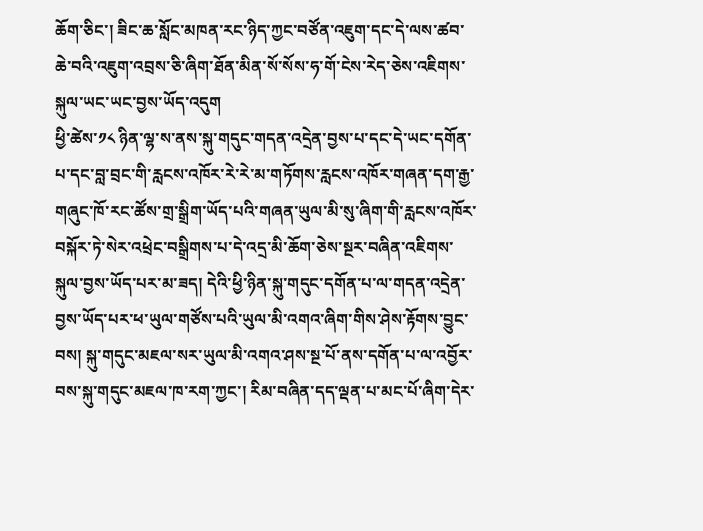ཆོག་ཅིང་། ཟིང་ཆ་སློང་མཁན་རང་ཉིད་ཀྱང་བཙོན་འཇུག་དང་དེ་ལས་ཚབ་ཆེ་བའི་འཇུག་འབྲས་ཅི་ཞིག་ཐོན་མིན་སོ་སོས་ཧ་གོ་ངེས་རེད་ཅེས་འཇིགས་སྐུལ་ཡང་ཡང་བྱས་ཡོད་འདུག
ཕྱི་ཚེས་༡༨ ཉིན་ལྷ་ས་ནས་སྐུ་གདུང་གདན་འདྲེན་བྱས་པ་དང་དེ་ཡང་དགོན་པ་དང་བླ་བྲང་གི་རླངས་འཁོར་རེ་རེ་མ་གཏོགས་རླངས་འཁོར་གཞན་དག་རྒྱ་གཞུང་ཁོ་རང་ཚོས་གྲ་སྒྲིག་ཡོད་པའི་གཞན་ཡུལ་མི་སུ་ཞིག་གི་རླངས་འཁོར་བསྐོར་ཏེ་སེར་འཕྲེང་བསྒྲིགས་པ་དེ་འདྲ་མི་ཆོག་ཅེས་སྔར་བཞིན་འཇིགས་སྐུལ་བྱས་ཡོད་པར་མ་ཟད། དེའི་ཕྱི་ཉིན་སྐུ་གདུང་དགོན་པ་ལ་གདན་འདྲེན་བྱས་ཡོད་པར་ཕ་ཡུལ་གཙོས་པའི་ཡུལ་མི་འགའ་ཞིག་གིས་ཤེས་རྟོགས་བྱུང་བས། སྐུ་གདུང་མཇལ་སར་ཡུལ་མི་འགའ་ཤས་སྔ་པོ་ནས་དགོན་པ་ལ་འབྱོར་བས་སྐུ་གདུང་མཇལ་ཁ་རག་ཀྱང་། རིམ་བཞིན་དད་ལྡན་པ་མང་པོ་ཞིག་དེར་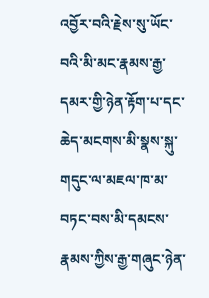འབྱོར་བའི་རྗེས་སུ་ཡོང་བའི་མི་མང་རྣམས་རྒྱ་དམར་གྱི་ཉེན་རྟོག་པ་དང་ཆེད་མངགས་མི་སྣས་སྐུ་གདུང་ལ་མཇལ་ཁ་མ་བཏང་བས་མི་དམངས་རྣམས་ཀྱིས་རྒྱ་གཞུང་ཉེན་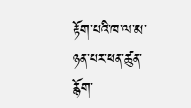རྟོག་པའི་ཁ་ལ་མ་ཉན་པར་ཕན་ཚུན་རྙོག་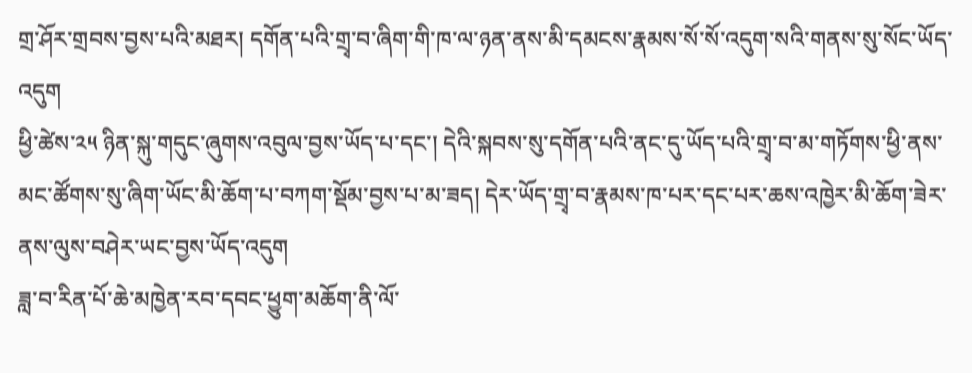གྲ་ཤོར་གྲབས་བྱས་པའི་མཐར། དགོན་པའི་གྲྭ་བ་ཞིག་གི་ཁ་ལ་ཉན་ནས་མི་དམངས་རྣམས་སོ་སོ་འདུག་སའི་གནས་སུ་སོང་ཡོད་འདུག
ཕྱི་ཚེས་༢༥ ཉིན་སྐུ་གདུང་ཞུགས་འབུལ་བྱས་ཡོད་པ་དང་། དེའི་སྐབས་སུ་དགོན་པའི་ནང་དུ་ཡོད་པའི་གྲྭ་བ་མ་གཏོགས་ཕྱི་ནས་མང་ཚོགས་སུ་ཞིག་ཡོང་མི་ཆོག་པ་བཀག་སྡོམ་བྱས་པ་མ་ཟད། དེར་ཡོད་གྲྭ་བ་རྣམས་ཁ་པར་དང་པར་ཆས་འཁྱེར་མི་ཆོག་ཟེར་ནས་ལུས་བཤེར་ཡང་བྱས་ཡོད་འདུག
ཟླ་བ་རིན་པོ་ཆེ་མཁྱེན་རབ་དབང་ཕྱུག་མཆོག་ནི་ལོ་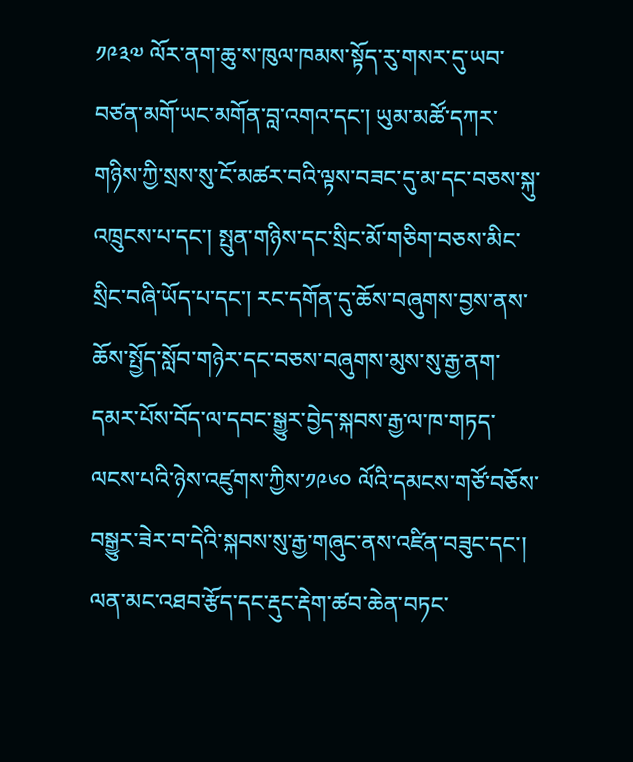༡༩༣༧ ལོར་ནག་ཆུ་ས་ཁུལ་ཁམས་སྟོད་རུ་གསར་དུ་ཡབ་བཙན་མགོ་ཡང་མགོན་བླ་འགའ་དང་། ཡུམ་མཚོ་དཀར་གཉིས་ཀྱི་སྲས་སུ་ངོ་མཚར་བའི་ལྟས་བཟང་དུ་མ་དང་བཅས་སྐུ་འཁྲུངས་པ་དང་། སྤུན་གཉིས་དང་སྲིང་མོ་གཅིག་བཅས་མིང་སྲིང་བཞི་ཡོད་པ་དང་། རང་དགོན་དུ་ཆོས་བཞུགས་བྱས་ནས་ཆོས་སྤྱོད་སློབ་གཉེར་དང་བཅས་བཞུགས་མུས་སུ་རྒྱ་ནག་དམར་པོས་བོད་ལ་དབང་སྒྱུར་བྱེད་སྐབས་རྒྱ་ལ་ཁ་གཏད་ལངས་པའི་ཉེས་འཛུགས་ཀྱིས་༡༩༦༠ ལོའི་དམངས་གཙོ་བཅོས་བསྒྱུར་ཟེར་བ་དེའི་སྐབས་སུ་རྒྱ་གཞུང་ནས་འཛིན་བཟུང་དང་། ལན་མང་འཐབ་རྩོད་དང་རྡུང་རྡེག་ཚབ་ཆེན་བཏང་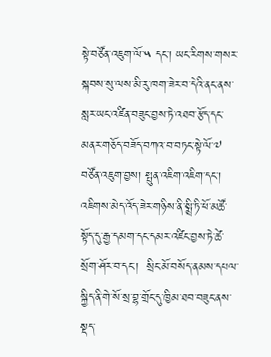སྟེ་བཙོན་འཇུག་ལོ་༥ དང་། ཡང་རིགས་གསར་སྐབས་སུ་ལས་མི་རུ་ཁག་ཟེར་བ་དེའི་ནང་ནས་སླར་ཡང་འཛིན་བཟུང་བྱས་ཏེ་འཐབ་རྩོད་དང་མནར་གཅོད་བཟོད་བཀའ་བ་བཏང་སྟེ་ལོ་༧ བཙོན་འཇུག་བྱས། སྤུན་འཇིག་འཇིག་དང་། འཇིགས་མེད་འོད་ཟེར་གཉིས་ནི་སྨྲི་ཏི་ཕོ་མཚོ་སྟོད་དུ་རྒྱ་དམག་དང་དམར་འཛིང་བྱས་ཏེ་ཚེ་སྲོག་ཤོར་བ་དང་།  སྲིང་མོ་བསོད་ནམས་དཔལ་སྐྱིད་ནི་གེ་སོ་སྲ་བྷ་གྲོང་དུ་ཁྱིམ་ཐབ་བཟུང་ནས་སྡད་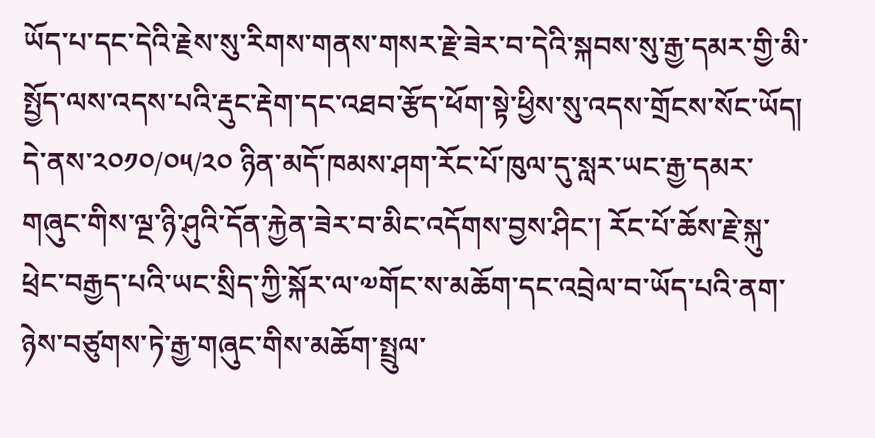ཡོད་པ་དང་དེའི་རྗེས་སུ་རིགས་གནས་གསར་རྗེ་ཟེར་བ་དེའི་སྐབས་སུ་རྒྱ་དམར་གྱི་མི་སྤྱོད་ལས་འདས་པའི་རྡུང་རྡེག་དང་འཐབ་རྩོད་ཕོག་སྟེ་ཕྱིས་སུ་འདས་གྲོངས་སོང་ཡོད།   དེ་ནས་༢༠༡༠/༠༥/༢༠ ཉིན་མདོ་ཁམས་ཤག་རོང་པོ་ཁུལ་དུ་སླར་ཡང་རྒྱ་དམར་གཞུང་གིས་ལྔ་ཉི་ཤུའི་དོན་རྐྱེན་ཟེར་བ་མིང་འདོགས་བྱས་ཤིང་། རོང་པོ་ཆོས་རྗེ་སྐུ་ཕྲེང་བརྒྱད་པའི་ཡང་སྲིད་ཀྱི་སྐོར་ལ་༧གོང་ས་མཆོག་དང་འབྲེལ་བ་ཡོད་པའི་ནག་ཉེས་བཙུགས་ཏེ་རྒྱ་གཞུང་གིས་མཆོག་སྤྲུལ་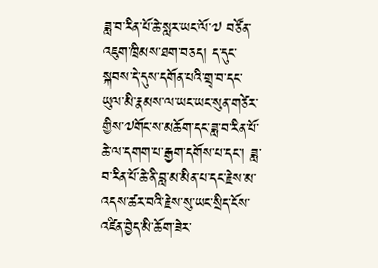ཟླ་བ་རིན་པོ་ཆེ་སླར་ཡང་ལོ་༧ བཙོན་འཇུག་ཁྲིམས་ཐག་བཅད། ད་དུང་སྐབས་དེ་དུས་དགོན་པའི་གྲྭ་བ་དང་ཡུལ་མི་རྣམས་ལ་ཡང་ཡང་སུན་གཙེར་གྱིས་༧གོང་ས་མཆོག་དང་ཟླ་བ་རིན་པོ་ཆེ་ལ་དགག་པ་རྒྱག་དགོས་པ་དང་། ཟླ་བ་རིན་པོ་ཆེ་ནི་བླ་མ་མིན་པ་དང་རྗེས་མ་འདས་ཚར་བའི་རྗེས་སུ་ཡང་སྲིད་ངོས་འཛིན་བྱེད་མི་ཆོག་ཟེར་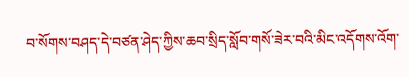བ་སོགས་བཤད་དེ་བཙན་ཤེད་ཀྱིས་ཆབ་སྲིད་སློབ་གསོ་ཟེར་བའི་མིང་འདོགས་འོག་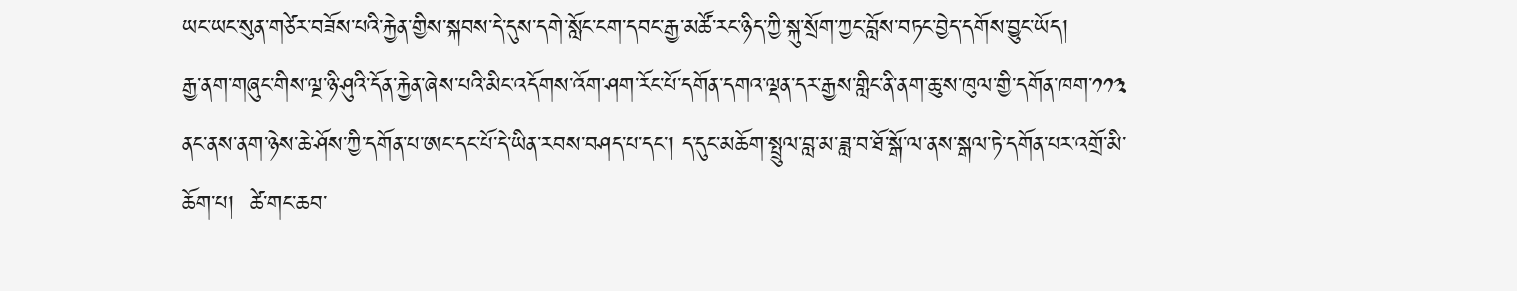ཡང་ཡང་སུན་གཙེར་བཟོས་པའི་རྐྱེན་གྱིས་སྐབས་དེ་དུས་དགེ་སློང་ངག་དབང་རྒྱ་མཚོ་རང་ཉིད་ཀྱི་སྐུ་སྲོག་ཀྱང་བློས་བཏང་བྱེད་དགོས་བྱུང་ཡོད།
རྒྱ་ནག་གཞུང་གིས་ལྔ་ཉི་ཤུའི་དོན་རྐྱེན་ཞེས་པའི་མིང་འདོགས་འོག་ཤག་རོང་པོ་དགོན་དགའ་ལྡན་དར་རྒྱས་གླིང་ནི་ནག་ཆུ་ས་ཁུལ་གྱི་དགོན་ཁག་༡༡༣ ནང་ནས་ནག་ཉེས་ཆེ་ཤོས་ཀྱི་དགོན་པ་ཨང་དང་པོ་དེ་ཡིན་རབས་བཤད་པ་དང་། ད་དུང་མཆོག་སྤྲུལ་བླ་མ་ཟླ་བ་ཐོ་སྒོ་ལ་ནས་སྒལ་ཏེ་དགོན་པར་འགྲོ་མི་ཆོག་པ།  ཚེ་གང་ཆབ་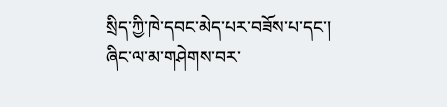སྲིད་ཀྱི་ཁེ་དབང་མེད་པར་བཟོས་པ་དང་།   ཞིང་ལ་མ་གཤེགས་བར་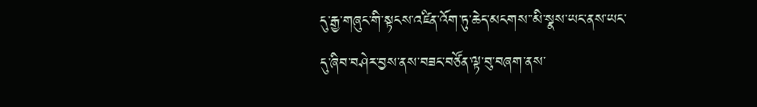དུ་རྒྱ་གཞུང་གི་སྟངས་འཛིན་འོག་ཏུ་ཆེད་མངགས་་མི་སྣས་ཡང་ནས་ཡང་དུ་ཞིབ་བཤེར་བྱས་ནས་བཟང་བཙོན་ལྟ་བུ་བཞག་ནས་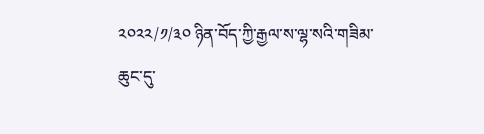༢༠༢༢/༡/༣༠ ཉིན་བོད་ཀྱི་རྒྱལ་ས་ལྷ་སའི་གཟིམ་ཆུང་དུ་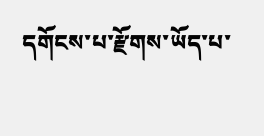དགོངས་པ་རྫོགས་ཡོད་པ་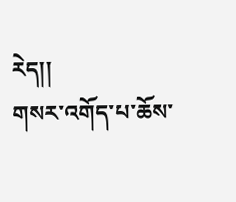རེད།།
གསར་འགོད་པ་ཆོས་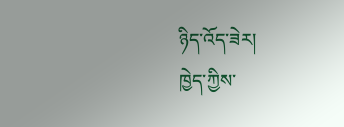ཉིད་འོད་ཟེར།
ཁྱེད་ཀྱིས་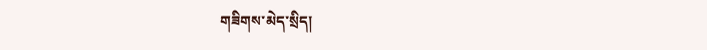གཟིགས་མེད་སྲིད།